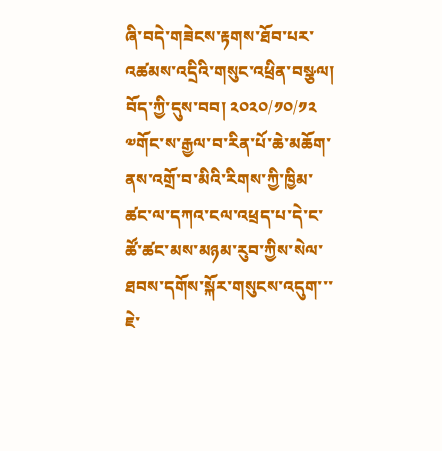ཞི་བདེ་གཟེངས་རྟགས་ཐོབ་པར་འཚམས་འདྲིའི་གསུང་འཕྲིན་བསྩལ། བོད་ཀྱི་དུས་བབ། ༢༠༢༠/༡༠/༡༢ ༧གོང་ས་རྒྱལ་བ་རིན་པོ་ཆེ་མཆོག་ནས་འགྲོ་བ་མིའི་རིགས་ཀྱི་ཁྱིམ་ཚང་ལ་དཀའ་ངལ་འཕྲད་པ་དེ་ང་ཚོ་ཚང་མས་མཉམ་རུབ་ཀྱིས་སེལ་ཐབས་དགོས་སྐོར་གསུངས་འདུག་་་ ཇེ་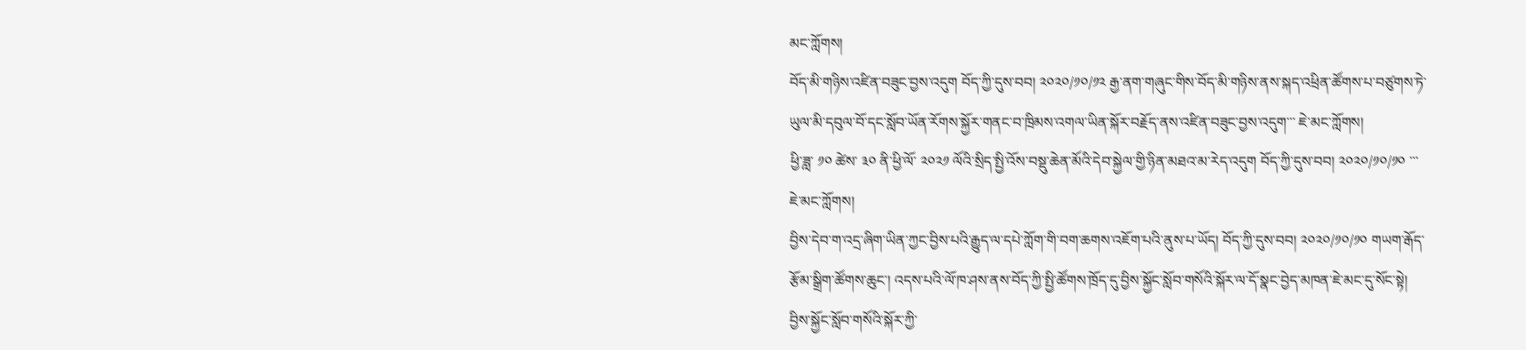མང་ཀློགས།
བོད་མི་གཉིས་འཛིན་བཟུང་བྱས་འདུག བོད་ཀྱི་དུས་བབ། ༢༠༢༠/༡༠/༡༢ རྒྱ་ནག་གཞུང་གིས་བོད་མི་གཉིས་ནས་སྐད་འཕྲིན་ཚོགས་པ་བཙུགས་ཏེ་ཡུལ་མི་དབུལ་བོ་དང་སློབ་ཡོན་རོགས་སྐྱོར་གནང་བ་ཁྲིམས་འགལ་ཡིན་སྐོར་བརྗོད་ནས་འཛིན་བཟུང་བྱས་འདུག་་་ ཇེ་མང་ཀློགས།
ཕྱི་ཟླ་ ༡༠ ཚེས་ ༣༠ ནི་ཕྱི་ལོ་ ༢༠༢༡ ལོའི་སྲིད་སྤྱི་འོས་བསྡུ་ཆེན་མོའི་དེབ་སྐྱེལ་གྱི་ཉིན་མཐའ་མ་རེད་འདུག བོད་ཀྱི་དུས་བབ། ༢༠༢༠/༡༠/༡༠ ་་་ ཇེ་མང་ཀློགས།
བྱིས་དེབ་ག་འདྲ་ཞིག་ཡིན་ཀྱང་བྱིས་པའི་རྒྱུད་ལ་དཔེ་ཀློག་གི་བག་ཆགས་འཇོག་པའི་ནུས་པ་ཡོད། བོད་ཀྱི་དུས་བབ། ༢༠༢༠/༡༠/༡༠ གཡག་རྒོད་རྩོམ་སྒྲིག་ཚོགས་ཆུང་། འདས་པའི་ལོ་ཁ་ཤས་ནས་བོད་ཀྱི་སྤྱི་ཚོགས་ཁྲོད་དུ་བྱིས་སྐྱོང་སློབ་གསོའི་སྐོར་ལ་དོ་སྣང་བྱེད་མཁན་ཇེ་མང་དུ་སོང་སྟེ། བྱིས་སྐྱོང་སློབ་གསོའི་སྐོར་ཀྱི་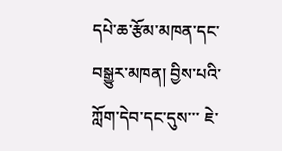དཔེ་ཆ་རྩོམ་མཁན་དང་བསྒྱུར་མཁན། བྱིས་པའི་ཀློག་དེབ་དང་དུས་་་ ཇེ་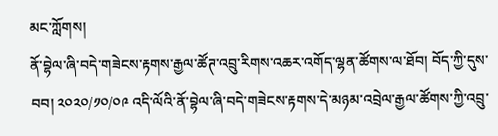མང་ཀློགས།
ནོ་བྷེལ་ཞི་བདེ་གཟེངས་རྟགས་རྒྱལ་ཚོཊ་འབྲུ་རིགས་འཆར་འགོད་ལྷན་ཚོགས་ལ་ཐོབ། བོད་ཀྱི་དུས་བབ། ༢༠༢༠/༡༠/༠༩ འདི་ལོའི་ནོ་བྷེལ་ཞི་བདེ་གཟེངས་རྟགས་དེ་མཉམ་འབྲེལ་རྒྱལ་ཚོགས་ཀྱི་འབྲུ་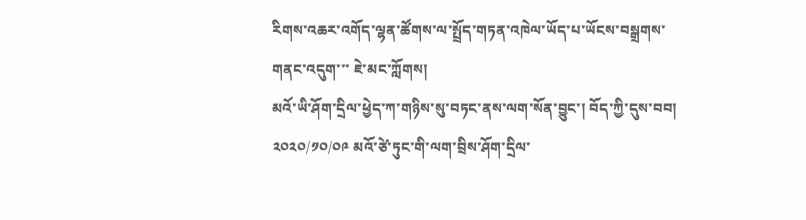རིགས་འཆར་འགོད་ལྷན་ཚོགས་ལ་སྤྲོད་གཏན་འཁེལ་ཡོད་པ་ཡོངས་བསྒྲགས་གནང་འདུག་་་ ཇེ་མང་ཀློགས།
མའོ་ཡི་ཤོག་དྲིལ་ཕྱེད་ཀ་གཉིས་སུ་བཏང་ནས་ལག་སོན་བྱུང་། བོད་ཀྱི་དུས་བབ། ༢༠༢༠/༡༠/༠༩ མའོ་ཙེ་ཏུང་གི་ལག་བྲིས་ཤོག་དྲིལ་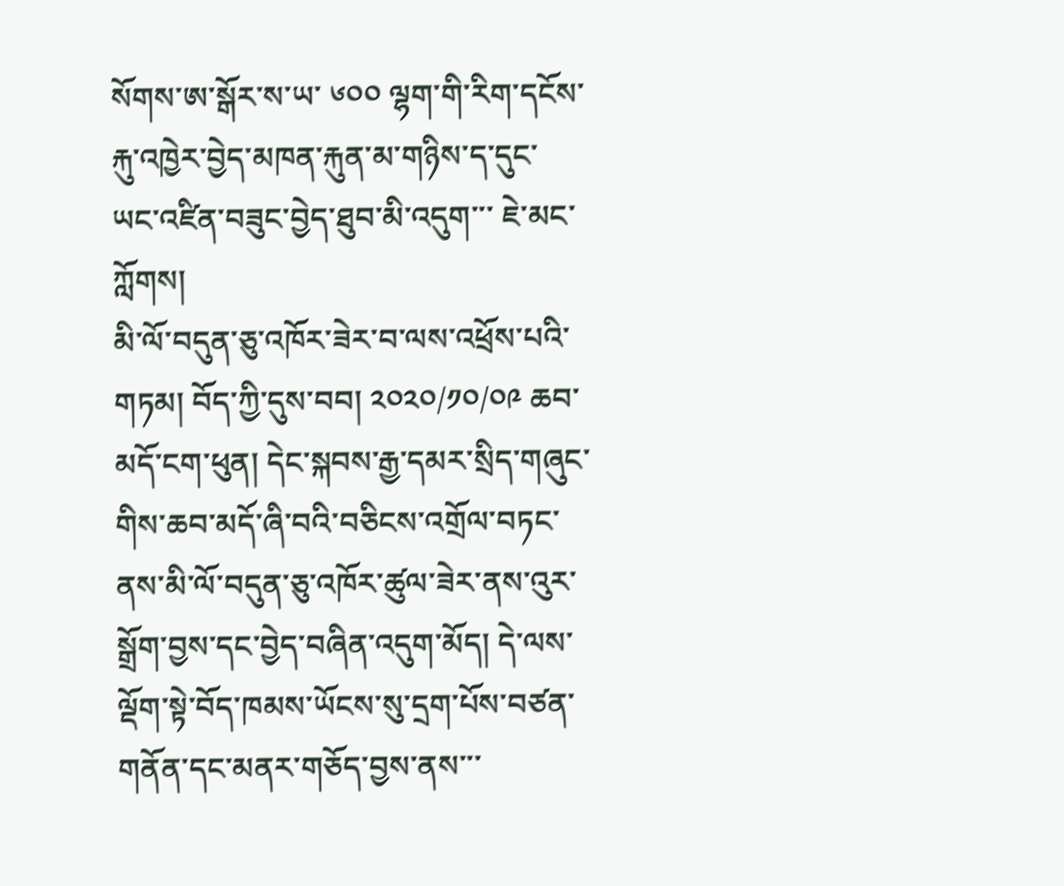སོགས་ཨ་སྒོར་ས་ཡ་ ༦༠༠ ལྷག་གི་རིག་དངོས་རྐུ་འཁྱེར་བྱེད་མཁན་རྐུན་མ་གཉིས་ད་དུང་ཡང་འཛིན་བཟུང་བྱེད་ཐུབ་མི་འདུག་་་ ཇེ་མང་ཀློགས།
མི་ལོ་བདུན་ཅུ་འཁོར་ཟེར་བ་ལས་འཕྲོས་པའི་གཏམ། བོད་ཀྱི་དུས་བབ། ༢༠༢༠/༡༠/༠༩ ཆབ་མདོ་ངག་ཕུན། དེང་སྐབས་རྒྱ་དམར་སྲིད་གཞུང་གིས་ཆབ་མདོ་ཞི་བའི་བཅིངས་འགྲོལ་བཏང་ནས་མི་ལོ་བདུན་ཅུ་འཁོར་ཚུལ་ཟེར་ནས་འུར་སྒྲོག་བྱས་དང་བྱེད་བཞིན་འདུག་མོད། དེ་ལས་ལྡོག་སྟེ་བོད་ཁམས་ཡོངས་སུ་དྲག་པོས་བཙན་གནོན་དང་མནར་གཅོད་བྱས་ནས་་་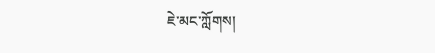ཇེ་མང་ཀློགས།